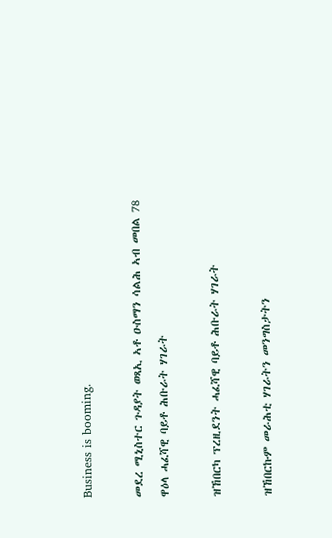Business is booming.

መደረ ሚኒስተር ጉዳያት ወጻኢ ኣቶ ዑስማን ሳልሕ ኣብ መበል 78 ዋዕላ ሓፈሻዊ ባይቶ ሕቡራት ሃገራት

ዝኸበርካ ፕረዚደንት ሓፈሻዊ ባይቶ ሕቡራት ሃገራት

ዝኸበርኩም መራሕቲ ሃገራትን መንግስታትን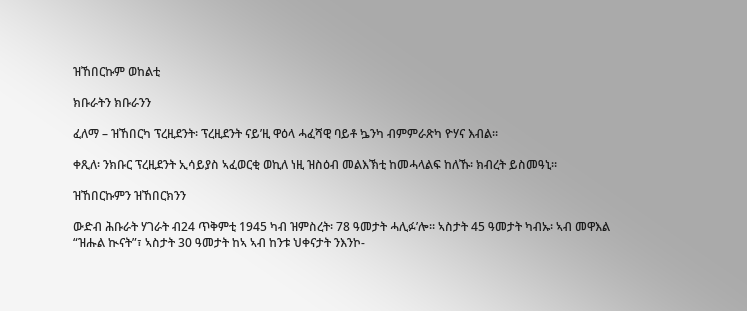ዝኸበርኩም ወከልቲ

ክቡራትን ክቡራንን

ፈለማ – ዝኸበርካ ፕረዚደንት፡ ፕረዚደንት ናይ’ዚ ዋዕላ ሓፈሻዊ ባይቶ ኴንካ ብምምራጽካ ዮሃና እብል።

ቀጺለ፡ ንክቡር ፕረዚደንት ኢሳይያስ ኣፈወርቂ ወኪለ ነዚ ዝስዕብ መልእኽቲ ከመሓላልፍ ከለኹ፡ ክብረት ይስመዓኒ።

ዝኸበርኩምን ዝኸበርክንን

ውድብ ሕቡራት ሃገራት ብ24 ጥቅምቲ 1945 ካብ ዝምስረት፡ 78 ዓመታት ሓሊፉ’ሎ። ኣስታት 45 ዓመታት ካብኡ፡ ኣብ መዋእል “ዝሑል ኲናት”፣ ኣስታት 30 ዓመታት ከኣ ኣብ ከንቱ ህቀናታት ንእንኮ-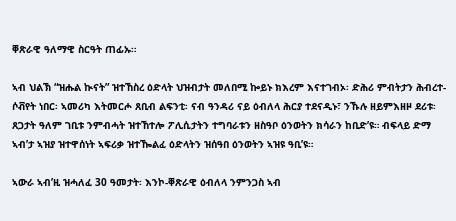ቐጽራዊ ዓለማዊ ስርዓት ጠፊኡ።

ኣብ ህልኽ “ዝሑል ኲናት” ዝተኸስረ ዕድላት ህዝብታት መለበሚ ኰይኑ ክእረም እናተገብኦ፡ ድሕሪ ምብትታን ሕብረተ-ሶቭየት ነበር፡ ኣመሪካ እትመርሖ ጸቢብ ልፍንቲ፡ ናብ ዓንዳሪ ናይ ዕብለላ ሕርያ ተደናዲኑ፣ ንኹሉ ዘይምእዘዞ ደሪቱ፡ ጸጋታት ዓለም ገቢቱ ንምብሓት ዝተኸተሎ ፖሊሲታትን ተግባራቱን ዘስዓቦ ዕንወትን ክሳራን ከቢድ’ዩ። ብፍላይ ድማ ኣብ’ታ ኣዝያ ዝተዋሰነት ኣፍሪቃ ዝተዀልፈ ዕድላትን ዝሰዓበ ዕንወትን ኣዝዩ ዓቢ’ዩ።

ኣውራ ኣብ’ዚ ዝሓለፈ 30 ዓመታት፡ እንኮ-ቐጽራዊ ዕብለላ ንምንጋስ ኣብ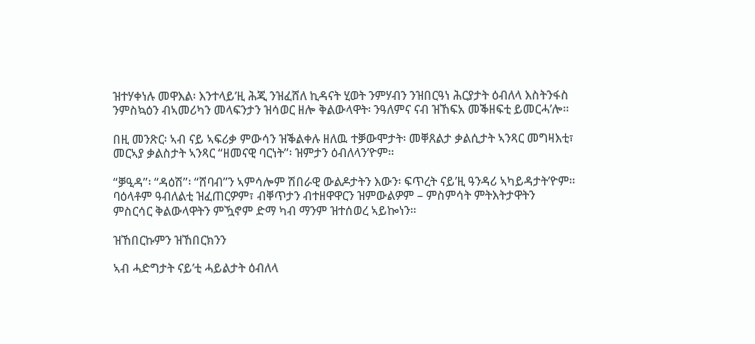ዝተሃቀነሉ መዋእል፡ እንተላይ’ዚ ሕጂ ንዝፈሸለ ኪዳናት ሂወት ንምሃብን ንዝበርዓነ ሕርያታት ዕብለላ እስትንፋስ ንምስኳዕን ብኣመሪካን መላፍንታን ዝሳወር ዘሎ ቅልውላዋት፡ ንዓለምና ናብ ዝኸፍአ መቕዘፍቲ ይመርሓ’ሎ።

በዚ መንጽር፡ ኣብ ናይ ኣፍሪቃ ምውሳን ዝቕልቀሉ ዘለዉ ተቓውሞታት፡ መቐጸልታ ቃልሲታት ኣንጻር መግዛእቲ፣ መርኣያ ቃልስታት ኣንጻር “ዘመናዊ ባርነት”፡ ዝምታን ዕብለላን’ዮም።

“ቓዒዳ”፡ “ዳዕሽ”፡ “ሸባብ”ን ኣምሳሎም ሽበራዊ ውልዶታትን እውን፡ ፍጥረት ናይ’ዚ ዓንዳሪ ኣካይዳታት’ዮም። ባዕላቶም ዓብለልቲ ዝፈጠርዎም፣ ብቐጥታን ብተዘዋዋርን ዝምውልዎም – ምስምሳት ምትእትታዋትን ምስርሳር ቅልውላዋትን ምዃኖም ድማ ካብ ማንም ዝተሰወረ ኣይኰነን።

ዝኸበርኩምን ዝኸበርክንን

ኣብ ሓድግታት ናይ’ቲ ሓይልታት ዕብለላ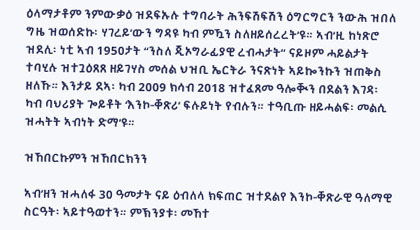ዕላማታቶም ንምውቃዕ ዝደፍኡሉ ተግባራት ሕንፍሽፍሽን ዕግርግርን ንውሕ ዝበለ ግዜ ዝወሰድኩ፡ ሃገረይ’ውን ግዳዩ ካብ ምዃን ስለዘይሰረረት’ዩ። ኣብ’ዚ ከነጽሮ ዝደሊ፡ ነቲ ኣብ 1950ታት “ንስለ ጂኦግራፊያዊ ረብሓታት” ናይዞም ሓይልታት ተባሂሉ ዝተጓዕጸጸ ዘይገሃስ መሰል ህዝቢ ኤርትራ ንናጽነት ኣይኰንኩን ዝጠቅስ ዘለኹ። እንታይ ደኣ፡ ካብ 2009 ክሳብ 2018 ዝተፈጸመ ዓሎቚን በደልን እገዳ፡ ካብ ባህሪያት ጐይቶት ‘እንኮ-ቐጽሪ’ ፍሉይነት የብሉን። ተዓቢጡ ዘይሓልፍ፡ መልሲ ዝሓትት ኣብነት ድማ’ዩ።

ዝኸበርኩምን ዝኸበርክንን

ኣብ’ዘን ዝሓለፋ 30 ዓመታት ናይ ዕብለላ ክፍጠር ዝተደልየ እንኮ-ቐጽራዊ ዓለማዊ ስርዓት፡ ኣይተዓወተን። ምኽንያቱ፡ መኸተ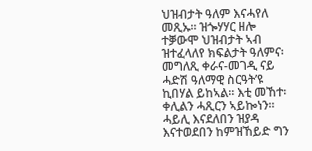ህዝብታት ዓለም እናሓየለ መጺኡ። ዝጐሃሃር ዘሎ ተቓውሞ ህዝብታት ኣብ ዝተፈላለየ ክፍልታት ዓለምና፡ መግለጺ ቀራና-መገዲ ናይ ሓድሽ ዓለማዊ ስርዓት’ዩ ኪበሃል ይከኣል። እቲ መኸተ፡ ቀሊልን ሓጺርን ኣይኰነን። ሓይሊ እናደለበን ዝያዳ እናተወደበን ከምዝኸይድ ግን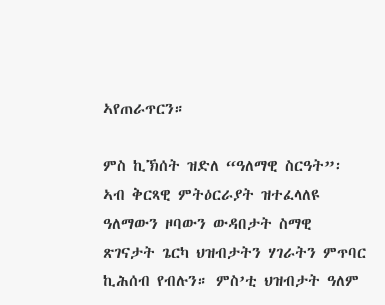ኣየጠራጥርን።

ምስ ኪኽሰት ዝድለ “ዓለማዊ ስርዓት”፡ ኣብ ቅርጻዊ ምትዕርራያት ዝተፈላለዩ ዓለማውን ዞባውን ውዳበታት ስማዊ ጽገናታት ጌርካ ህዝብታትን ሃገራትን ምጥባር ኪሕሰብ የብሉን። ምስ’ቲ ህዝብታት ዓለም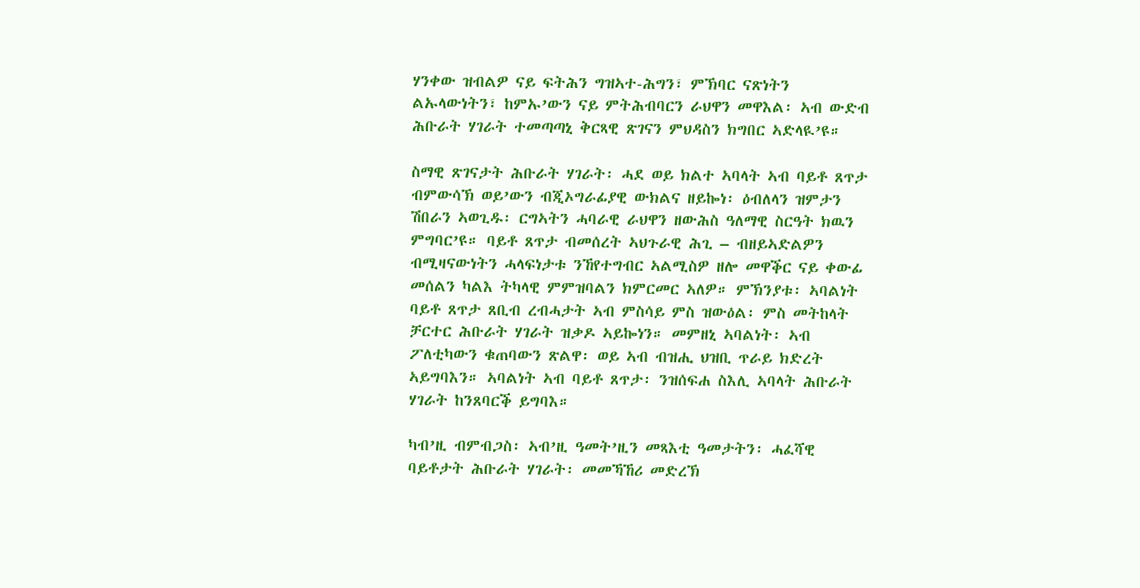ሃንቀው ዝብልዎ ናይ ፍትሕን ግዝኣተ-ሕግን፣ ምኽባር ናጽነትን ልኡላውነትን፣ ከምኡ’ውን ናይ ምትሕብባርን ራህዋን መዋእል፡ ኣብ ውድብ ሕቡራት ሃገራት ተመጣጣኒ ቅርጻዊ ጽገናን ምህዳስን ክግበር ኣድላዪ’ዩ።

ስማዊ ጽገናታት ሕቡራት ሃገራት፡ ሓደ ወይ ክልተ ኣባላት ኣብ ባይቶ ጸጥታ ብምውሳኽ ወይ’ውን ብጂኦግራፊያዊ ውክልና ዘይኰነ፡ ዕብለላን ዝምታን ሽበራን ኣወጊዱ፡ ርግኣትን ሓባራዊ ራህዋን ዘውሕስ ዓለማዊ ስርዓት ክዉን ምግባር’ዩ። ባይቶ ጸጥታ ብመሰረት ኣህጉራዊ ሕጊ – ብዘይኣድልዎን ብሚዛናውነትን ሓላፍነታቱ ንኸየተግብር ኣልሚስዎ ዘሎ መዋቕር ናይ ቀውፊ መሰልን ካልእ ትካላዊ ምምዝባልን ክምርመር ኣለዎ። ምኽንያቱ፡ ኣባልነት ባይቶ ጸጥታ ጸቢብ ረብሓታት ኣብ ምስሳይ ምስ ዝውዕል፡ ምስ መትከላት ቻርተር ሕቡራት ሃገራት ዝቃዶ ኣይኰነን። መምዘኒ ኣባልነት፡ ኣብ ፖለቲካውን ቁጠባውን ጽልዋ፡ ወይ ኣብ ብዝሒ ህዝቢ ጥራይ ክድረት ኣይግባእን። ኣባልነት ኣብ ባይቶ ጸጥታ፡ ንዝሰፍሐ ስእሊ ኣባላት ሕቡራት ሃገራት ከንጸባርቕ ይግባእ።

ካብ’ዚ ብምብጋስ፡ ኣብ’ዚ ዓመት’ዚን መጻእቲ ዓመታትን፡ ሓፈሻዊ ባይቶታት ሕቡራት ሃገራት፡ መመኻኸሪ መድረኽ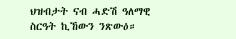ህዝብታት ናብ ሓድሽ ዓለማዊ ስርዓት ኪኸውን ንጽውዕ።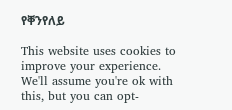የቐንየለይ

This website uses cookies to improve your experience. We'll assume you're ok with this, but you can opt-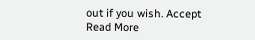out if you wish. Accept Read More